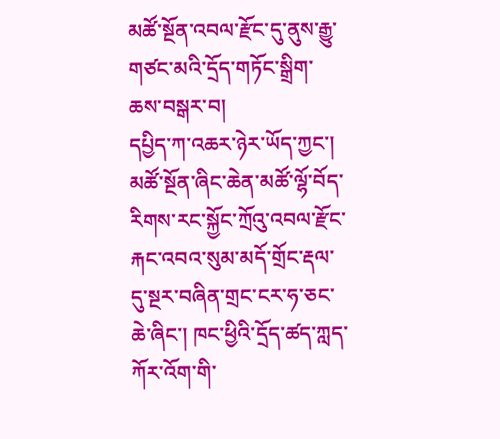མཚོ་སྔོན་འབལ་རྫོང་དུ་ནུས་རྒྱུ་གཙང་མའི་དྲོད་གཏོང་སྒྲིག་ཆས་བསྒར་བ།
དཔྱིད་ཀ་འཆར་ཉེར་ཡོད་ཀྱང་། མཚོ་སྔོན་ཞིང་ཆེན་མཚོ་ལྷོ་བོད་རིགས་རང་སྐྱོང་ཀྲོའུ་འབལ་རྫོང་རྐང་འབའ་སུམ་མདོ་གྲོང་རྡལ་དུ་སྔར་བཞིན་གྲང་ངར་ཧ་ཅང་ཆེ་ཞིང་། ཁང་ཕྱིའི་དྲོད་ཚད་ཀླད་ཀོར་འོག་གི་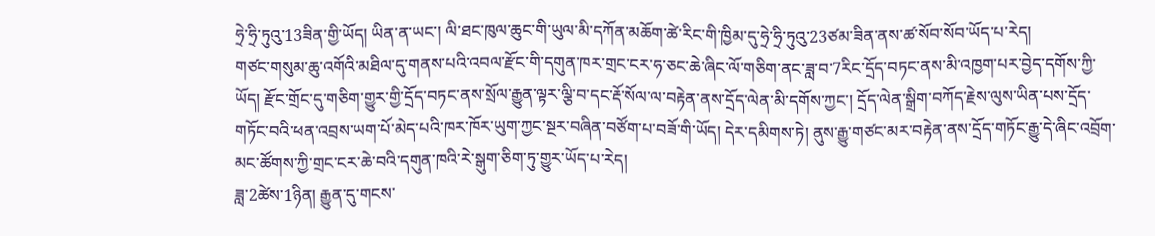ཧྲེ་ཧྲི་ཏུའུ་13ཟིན་གྱི་ཡོད། ཡིན་ན་ཡང་། ལི་ཐང་ཁུལ་ཆུང་གི་ཡུལ་མི་དཀོན་མཆོག་ཚེ་རིང་གི་ཁྱིམ་དུ་ཧྲེ་ཧྲི་ཏུའུ་23ཙམ་ཟིན་ནས་ཚ་སོབ་སོབ་ཡོད་པ་རེད།
གཙང་གསུམ་ཆུ་འགོའི་མཐིལ་དུ་གནས་པའི་འབལ་རྫོང་གི་དགུན་ཁར་གྲང་ངར་ཧ་ཅང་ཆེ་ཞིང་ལོ་གཅིག་ནང་ཟླ་བ་7རིང་དྲོད་བཏང་ནས་མི་འཁྱག་པར་བྱེད་དགོས་ཀྱི་ཡོད། རྫོང་གྲོང་དུ་གཅིག་གྱུར་གྱི་དྲོད་བཏང་ནས་སྲོལ་རྒྱུན་ལྟར་ལྕི་བ་དང་རྡོ་སོལ་ལ་བརྟེན་ནས་དྲོད་ལེན་མི་དགོས་ཀྱང་། དྲོད་ལེན་སྒྲིག་བཀོད་རྗེས་ལུས་ཡིན་པས་དྲོད་གཏོང་བའི་ཕན་འབྲས་ཡག་པོ་མེད་པའི་ཁར་ཁོར་ཡུག་ཀྱང་སྔར་བཞིན་བཙོག་པ་བཟོ་གི་ཡོད། དེར་དམིགས་ཏེ། ནུས་རྒྱུ་གཙང་མར་བརྟེན་ནས་དྲོད་གཏོང་རྒྱུ་དེ་ཞིང་འབྲོག་མང་ཚོགས་ཀྱི་གྲང་ངར་ཆེ་བའི་དགུན་ཁའི་རེ་སྒུག་ཅིག་ཏུ་གྱུར་ཡོད་པ་རེད།
ཟླ་2ཚེས་1ཉིན། རྒྱུན་དུ་གངས་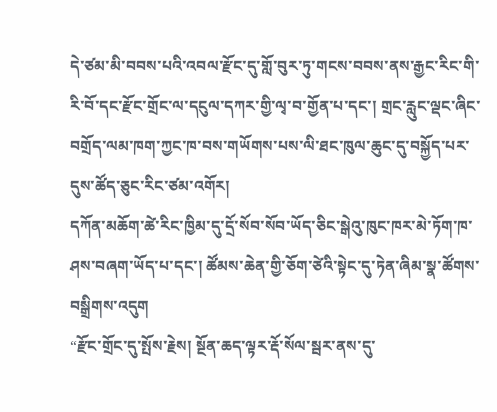དེ་ཙམ་མི་བབས་པའི་འབལ་རྫོང་དུ་གློ་བུར་ཏུ་གངས་བབས་ནས་རྒྱང་རིང་གི་རི་བོ་དང་རྫོང་གྲོང་ལ་དངུལ་དཀར་གྱི་ལྭ་བ་གྱོན་པ་དང་། གྲང་རླུང་ལྡང་ཞིང་བགྲོད་ལམ་ཁག་ཀྱང་ཁ་བས་གཡོགས་པས་ལི་ཐང་ཁུལ་ཆུང་དུ་བསྐྱོད་པར་དུས་ཚོད་ཅུང་རིང་ཙམ་འགོར།
དཀོན་མཆོག་ཚེ་རིང་ཁྱིམ་དུ་དྲོ་སོབ་སོབ་ཡོད་ཅིང་སྒེའུ་ཁུང་ཁར་མེ་ཏོག་ཁ་ཤས་བཞག་ཡོད་པ་དང་། ཚོམས་ཆེན་གྱི་ཅོག་ཙེའི་སྟེང་དུ་ཏེན་ཞིམ་སྣ་ཚོགས་བསྒྲིགས་འདུག
“རྫོང་གྲོང་དུ་སྤོས་རྗེས། སྔོན་ཆད་ལྟར་རྡོ་སོལ་སྦར་ནས་དུ་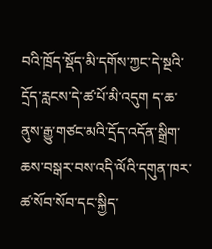བའི་ཁྲོད་སྡོད་མི་དགོས་ཀྱང་དེ་སྔའི་དྲོད་རླངས་དེ་ཚ་པོ་མི་འདུག ད་ཆ་ནུས་རྒྱུ་གཙང་མའི་དྲོད་འདོན་སྒྲིག་ཆས་བསྒར་བས་འདི་ལོའི་དགུན་ཁར་ཚ་སོབ་སོབ་དང་སྐྱིད་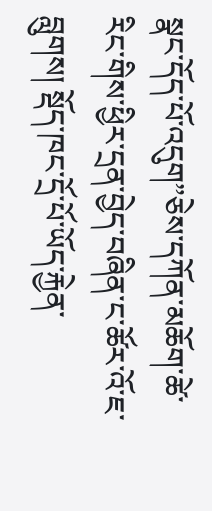སྣང་དོད་པོ་འདུག”ཅེས་དཀོན་མཆོག་ཚེ་རིང་གིས་ཕྱིར་དྲན་བྱེད་བཞིན་ང་ཚོར་འོ་ཇ་བླུགས། སྡོད་ཁང་དྲོ་པོ་ཡོད་རྐྱེན་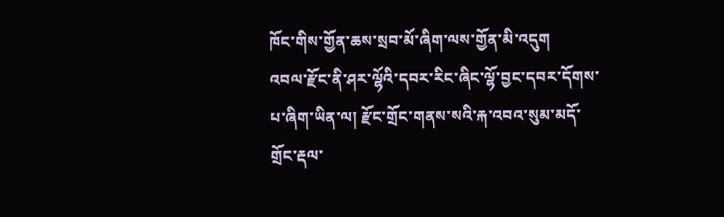ཁོང་གིས་གྱོན་ཆས་སྲབ་མོ་ཞིག་ལས་གྱོན་མི་འདུག
འབལ་རྫོང་ནི་ཤར་ལྷོའི་དབར་རིང་ཞིང་ལྷོ་བྱང་དབར་དོགས་པ་ཞིག་ཡིན་ལ། རྫོང་གྲོང་གནས་སའི་རྐ་འབའ་སུམ་མདོ་གྲོང་རྡལ་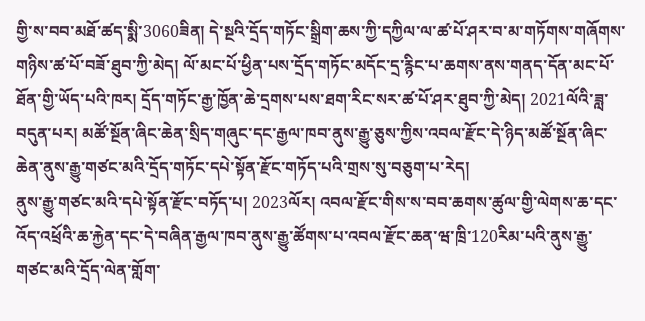གྱི་ས་བབ་མཐོ་ཚད་སྨི་3060ཟིན། དེ་སྔའི་དྲོད་གཏོང་སྒྲིག་ཆས་ཀྱི་དཀྱིལ་ལ་ཚ་པོ་ཤར་བ་མ་གཏོགས་གཞོགས་གཉིས་ཚ་པོ་བཟོ་ཐུབ་ཀྱི་མེད། ལོ་མང་པོ་ཕྱིན་པས་དྲོད་གཏོང་མདོང་དྲ་རྙིང་པ་ཆགས་ནས་གནད་དོན་མང་པོ་ཐོན་གྱི་ཡོད་པའི་ཁར། དྲོད་གཏོང་རྒྱ་ཁྱོན་ཆེ་དྲགས་པས་ཐག་རིང་སར་ཚ་པོ་ཤར་ཐུབ་ཀྱི་མེད། 2021ལོའི་ཟླ་བདུན་པར། མཚོ་སྔོན་ཞིང་ཆེན་སྲིད་གཞུང་དང་རྒྱལ་ཁབ་ནུས་རྒྱུ་ཅུས་ཀྱིས་འབལ་རྫོང་དེ་ཉིད་མཚོ་སྔོན་ཞིང་ཆེན་ནུས་རྒྱུ་གཙང་མའི་དྲོད་གཏོང་དཔེ་སྟོན་རྫོང་གཏོད་པའི་གྲས་སུ་བཅུག་པ་རེད།
ནུས་རྒྱུ་གཙང་མའི་དཔེ་སྟོན་རྫོང་བཏོད་པ། 2023ལོར། འབལ་རྫོང་གིས་ས་བབ་ཆགས་ཚུལ་གྱི་ལེགས་ཆ་དང་འོད་འཕྲོའི་ཆ་རྐྱེན་དང་དེ་བཞིན་རྒྱལ་ཁབ་ནུས་རྒྱུ་ཚོགས་པ་འབལ་རྫོང་ཆན་ཝ་ཁྲི་120རིམ་པའི་ནུས་རྒྱུ་གཙང་མའི་དྲོད་ལེན་གློག་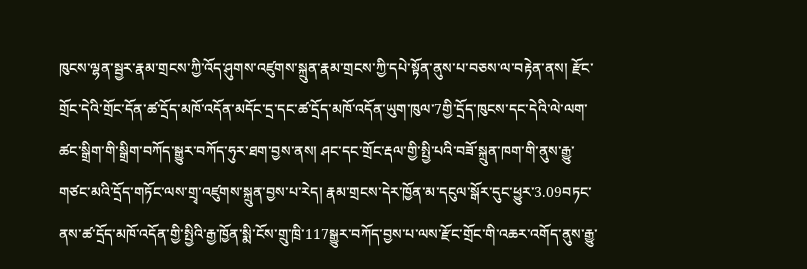ཁུངས་ལྷན་སྦྱར་རྣམ་གྲངས་ཀྱི་འོད་ཤུགས་འཛུགས་སྐྲུན་རྣམ་གྲངས་ཀྱི་དཔེ་སྟོན་ནུས་པ་བཅས་ལ་བརྟེན་ནས། རྫོང་གྲོང་དེའི་གྲོང་དོན་ཚ་དྲོད་མཁོ་འདོན་མདོང་དྲ་དང་ཚ་དྲོད་མཁོ་འདོན་ཡུག་ཁུལ་7གྱི་དྲོད་ཁུངས་དང་དེའི་ལེ་ལག་ཚང་སྒྲིག་གི་སྒྲིག་བཀོད་སྒྱུར་བཀོད་ཧུར་ཐག་བྱས་ནས། ཤང་དང་གྲོང་རྡལ་གྱི་སྤྱི་པའི་བཟོ་སྐྲུན་ཁག་གི་ནུས་རྒྱུ་གཙང་མའི་དྲོད་གཏོང་ལས་གྲྭ་འཛུགས་སྐྲུན་བྱས་པ་རེད། རྣམ་གྲངས་དེར་ཁྱོན་མ་དངུལ་སྒོར་དུང་ཕྱུར་3.09བཏང་ནས་ཚ་དྲོད་མཁོ་འདོན་གྱི་སྤྱིའི་རྒྱ་ཁྱོན་སྨི་ངོས་གྲུ་ཁྲི་117སྒྱུར་བཀོད་བྱས་པ་ལས་རྫོང་གྲོང་གི་འཆར་འགོད་ནུས་རྒྱུ་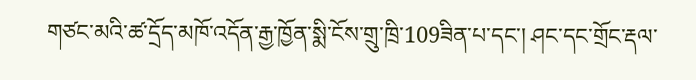གཙང་མའི་ཚ་དྲོད་མཁོ་འདོན་རྒྱ་ཁྱོན་སྨི་ངོས་གྲུ་ཁྲི་109ཟིན་པ་དང་། ཤང་དང་གྲོང་རྡལ་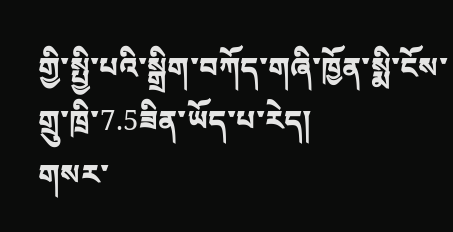གྱི་སྤྱི་པའི་སྒྲིག་བཀོད་གཞི་ཁྱོན་སྨི་ངོས་གྲུ་ཁྲི་7.5ཟིན་ཡོད་པ་རེད།
གསར་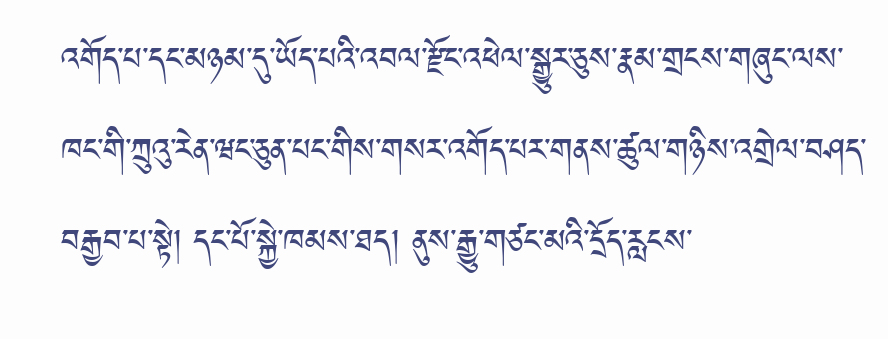འགོད་པ་དང་མཉམ་དུ་ཡོད་པའི་འབལ་རྫོང་འཕེལ་སྒྱུར་ཅུས་རྣམ་གྲངས་གཞུང་ལས་ཁང་གི་ཀྲུའུ་རེན་ཝང་ཅུན་པང་གིས་གསར་འགོད་པར་གནས་ཚུལ་གཉིས་འགྲེལ་བཤད་བརྒྱབ་པ་སྟེ། དང་པོ་སྐྱེ་ཁམས་ཐད། ནུས་རྒྱུ་གཙང་མའི་དྲོད་རླངས་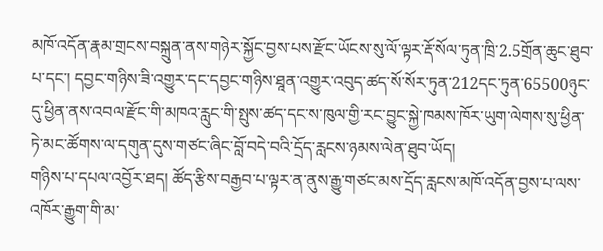མཁོ་འདོན་རྣམ་གྲངས་བསྐྲུན་ནས་གཉེར་སྐྱོང་བྱས་པས་རྫོང་ཡོངས་སུ་ལོ་ལྟར་རྡོ་སོལ་ཏུན་ཁྲི་2.5གྲོན་ཆུང་ཐུབ་པ་དང་། དབྱང་གཉིས་ཟི་འགྱུར་དང་དབྱང་གཉིས་ཐཱན་འགྱུར་འབུད་ཚད་སོ་སོར་ཏུན་212དང་ཏུན་65500ཉུང་དུ་ཕྱིན་ནས་འབལ་རྫོང་གི་མཁའ་རླུང་གི་སྤུས་ཚད་དང་ས་ཁུལ་གྱི་རང་བྱུང་སྐྱེ་ཁམས་ཁོར་ཡུག་ལེགས་སུ་ཕྱིན་ཏེ་མང་ཚོགས་ལ་དགུན་དུས་གཙང་ཞིང་བློ་བདེ་བའི་དྲོད་རླངས་ཉམས་ལེན་ཐུབ་ཡོད།
གཉིས་པ་དཔལ་འབྱོར་ཐད། ཚོད་རྩིས་བརྒྱབ་པ་ལྟར་ན་ནུས་རྒྱུ་གཙང་མས་དྲོད་རླངས་མཁོ་འདོན་བྱས་པ་ལས་འཁོར་རྒྱུག་གི་མ་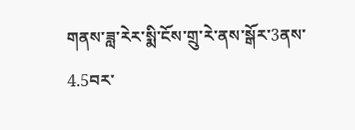གནས་ཟླ་རེར་སྨི་ངོས་གྲུ་རེ་ནས་སྒོར་3ནས་4.5བར་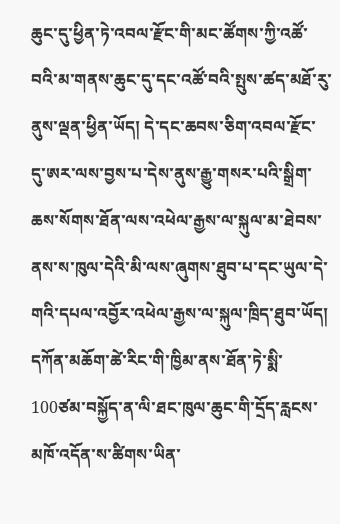ཆུང་དུ་ཕྱིན་ཏེ་འབལ་རྫོང་གི་མང་ཚོགས་ཀྱི་འཚོ་བའི་མ་གནས་ཆུང་དུ་དང་འཚོ་བའི་སྤུས་ཚད་མཐོ་རུ་ནུས་ལྡན་ཕྱིན་ཡོད། དེ་དང་ཆབས་ཅིག་འབལ་རྫོང་དུ་ཨར་ལས་བྱས་པ་དེས་ནུས་རྒྱུ་གསར་པའི་སྒྲིག་ཆས་སོགས་ཐོན་ལས་འཕེལ་རྒྱས་ལ་སྐུལ་མ་ཐེབས་ནས་ས་ཁུལ་དེའི་མི་ལས་ཞུགས་ཐུབ་པ་དང་ཡུལ་དེ་གའི་དཔལ་འབྱོར་འཕེལ་རྒྱས་ལ་སྐུལ་ཁྲིད་ཐུབ་ཡོད།
དཀོན་མཆོག་ཚེ་རིང་གི་ཁྱིམ་ནས་ཐོན་ཏེ་སྨི་100ཙམ་བསྐྱོད་ན་ལི་ཐང་ཁུལ་ཆུང་གི་དྲོད་རླངས་མཁོ་འདོན་ས་ཚིགས་ཡིན་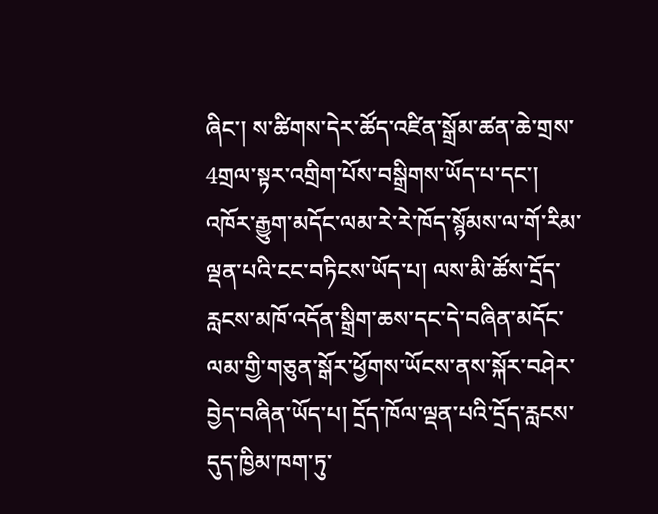ཞིང་། ས་ཚིགས་དེར་ཚོད་འཛིན་སྒྲོམ་ཚན་ཆེ་གྲས་4གྲལ་སྟར་འགྲིག་པོས་བསྒྲིགས་ཡོད་པ་དང་། འཁོར་རྒྱུག་མདོང་ལམ་རེ་རེ་ཁོད་སྙོམས་ལ་གོ་རིམ་ལྡན་པའི་ངང་བཏིངས་ཡོད་པ། ལས་མི་ཚོས་དྲོད་རླངས་མཁོ་འདོན་སྒྲིག་ཆས་དང་དེ་བཞིན་མདོང་ལམ་གྱི་གཅུན་སྒོར་ཕྱོགས་ཡོངས་ནས་སྐོར་བཤེར་བྱེད་བཞིན་ཡོད་པ། དྲོད་ཁོལ་ལྡན་པའི་དྲོད་རླངས་དུད་ཁྱིམ་ཁག་ཏུ་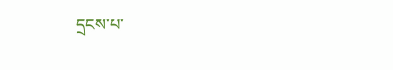དྲངས་པ་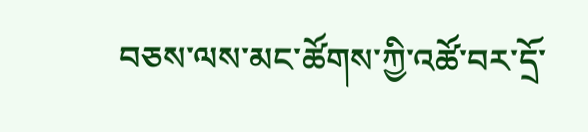བཅས་ལས་མང་ཚོགས་ཀྱི་འཚོ་བར་དྲོ་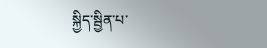སྐྱིད་སྦྱིན་པ་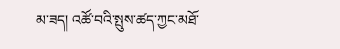མ་ཟད། འཚོ་བའི་སྤུས་ཚད་ཀྱང་མཐོ་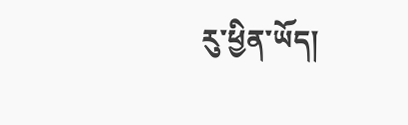རུ་ཕྱིན་ཡོད།